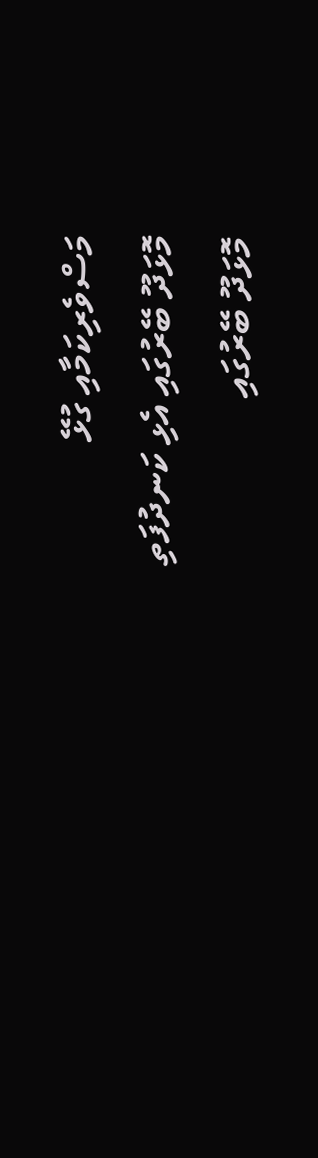މަސްވެރިކަމާއި ގުޅޭ
މޮޅަދޫ ބޭރުގައި އެޅި ކަނދުފަތި
މޮޅަދޫ ބޭރުގައި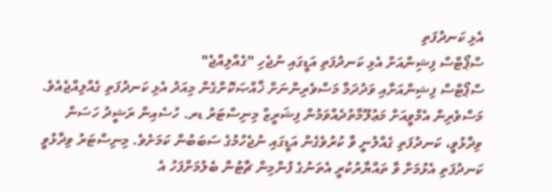އެޅި ކަނދުފަތި
ސްޕޯޓްސް ފިޝިންއަށް އެޅި ކަނދުފަތި އަޑީގައި ނުޖެހި "ގެއްލިއްޖެ"
ސްޕޯޓްސް ފިޝިންއަށާއި ވަދުދަމާ މަސްވެރިންނަށް ޚާއްޞަކޮށްގެން މިއަދު އެޅި ކަނދުފަތި ގެއްލިއްޖެއެވެ.
މަސްވެރިން އެމްވީއަށް މަޢުލޫމާތުދެއްވަމުން ފިޝަރީޒް މިނިސްޓަރު ޑރ. ހުސެއިން ރަޝީދު ހަސަން ވިދާޅުވީ، ކަނދުފަތި ގެއްލުނީ ވާ ކުރުވެގެން އަޑީގައި ނުޖެހުމުގެ ސަބަބުން ކަމަށެވެ. މިނިސްޓަރު ވިދާޅުވީ ކަނދުފަތި އެޅުމަށް ވާ ތައްޔާރުކުރީ އެތަނުގެ ފުންމިން ޗާޓުން ބެލުމަށްފަހު އެ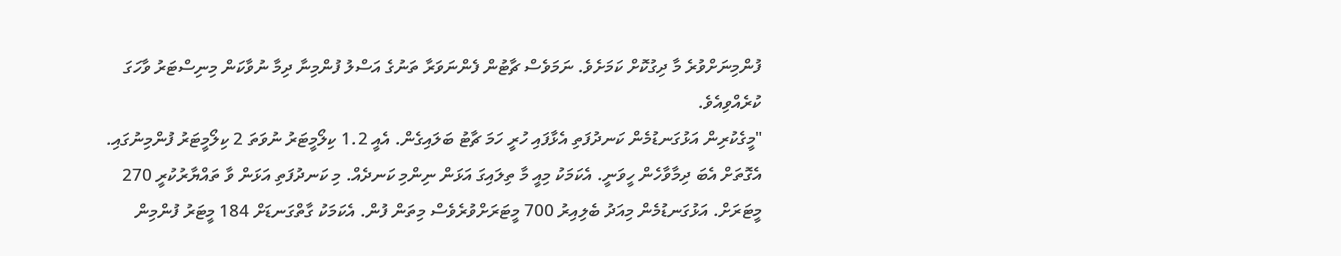ފުންމިނަށްވުރެ މާ ދިގުކޮށް ކަމަށެވެ. ނަމަވެސް ޗާޓުން ފެންނަވަރާ ތަނުގެ އަސްލު ފުންމިނާ ދިމާ ނުވާކަން މިނިސްޓަރު ވާހަގަ ކުރެއްވިއެވެ.
"މީގެކުރިން އަޅުގަނޑުމެން ކަނދުފަތި އެޅާފައި ހުރީ ހަމަ ޗާޓު ބަލައިގެން. އެއީ 1.2 ކިލޯމީޓަރު ނުވަތަ 2 ކިލޯމީޓަރު ފުންމިނުގައި. އެގޮތަށް އެބަ ދިމާވާހެން ހީވަނީ. އެކަމަކު މިއީ މާ ތިލައިގަ އަޅަން ނިންމި ކަނދެއް. މި ކަނދުފަތި އަޅަން ވާ ތައްޔާރުކުރީ 270 މީޓަރަށް. އަޅުގަނޑުމެން މިއަދު ބެލިއިރު 700 މީޓަރަށްވުރެވެސް މިތަން ފުން. އެކަމަކު ގާތްގަނޑަށް 184 މީޓަރު ފުންމިން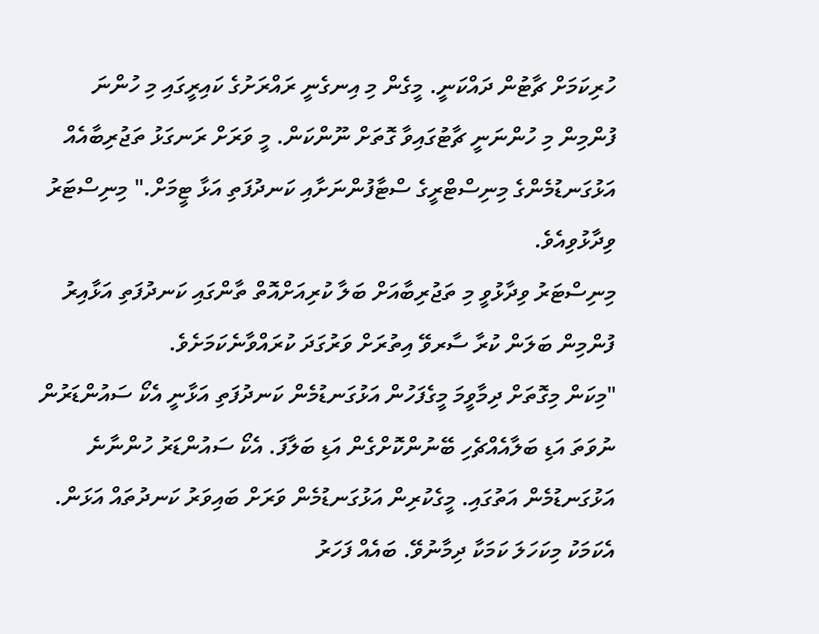ހުރިކަމަށް ޗާޓުން ދައްކަނީ. މީގެން މި އިނގެނީ ރައްރަށުގެ ކައިރީގައި މި ހުންނަ ފުންމިން މި ހުންނަނީ ޗާޓުގައިވާ ގޮތަށް ނޫންކަން. މީ ވަރަށް ރަނގަޅު ތަޖުރިބާއެއް އަޅުގަނޑުމެންގެ މިނިސްޓްރީގެ ސްޓާފުންނަށާއި ކަނދުފަތި އަޅާ ޓީމަށް." މިނިސްޓަރު ވިދާޅުވިއެވެ.
މިނިސްޓަރު ވިދާޅުވީ މި ތަޖުރިބާއަށް ބަލާ ކުރިއަށްއޮތް ތާންގައި ކަނދުފަތި އަޅާއިރު ފުންމިން ބަލަން ކުރާ ސާރވޭ އިތުރަށް ވަރުގަދަ ކުރައްވާނެކަމަށެވެ.
"މިކަން މިގޮތަށް ދިމާވީމަ މީގެފަހުން އަޅުގަނޑުމެން ކަނދުފަތި އަޅާނީ އެކޯ ސައުންޑަރުން ނުވަތަ އަޑި ބަލާއެއްޗެހި ބޭނުންކޮށްގެން އަޑި ބަލާފަ. އެކޯ ސައުންޑަރު ހުންނާނެ އަޅުގަނޑުމެން އަތުގައި. މީގެކުރިން އަޅުގަނޑުމެން ވަރަށް ބައިވަރު ކަނދުތައް އަޅަން. އެކަމަކު މިކަހަލަ ކަމަކާ ދިމާނުވޭ. ބައެއް ފަހަރު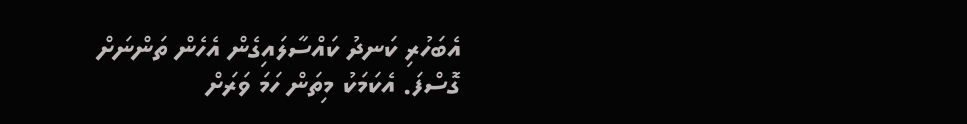އެބަހުރި ކަނދު ކައްސާލައިގެން އެހެން ތަންނަށް ގޮސްފަ. އެކަމަކު މިތަން ހަމަ ވަރަށް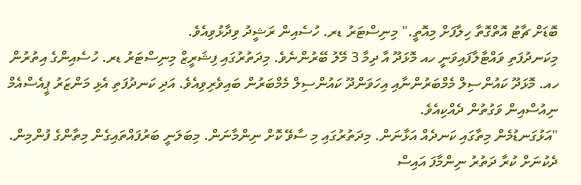ބޮޑަށް ޗާޓު އޮތްގޮތާ ހިލާފަށް މިއޮތީ." މިނިސްޓަރު ޑރ. ހުސެއިން ރަޝީދު ވިދާޅުވިއެވެ.
މިކަނދުފަތި ވައްޓާލާފައިވަނީ ހއ މޮޅަދޫ އާ ދިމާ 3 މޭލު ބޭރުންނެވެ. މިދަތުރުގައި ފިޝަރީޒް މިނިސްޓަރު ޑރ. ހުސެއިންގެ އިތުރުން ހއ. މޮޅަދޫ ކައުންސިލް މެމްބަރުންނާއި އިހަވަންދޫ ކައުންސިލް މެމްބަރުން ބައިވެރިވިއެވެ. އަދި ކަނދުފަތި އެޅި މަންޒަރު ޕީއެސްއެމް ނިއުސްއިން ވަގުތުން ދެއްކިއެވެ.
"އަޅުގަނޑުމެން މިތާގައި ކަނދެއް އަޅާނަން. މިދަތުރުގައި މި ސާވޭ ކޮށް ނިންމާނަން. މިބަލަނީ ބަރުފައްތައިގެން މިތާންގެ ފުންމިން. ދެކުނަށް ކުރާ ދަތުރު ނިންމާފަ އައިސް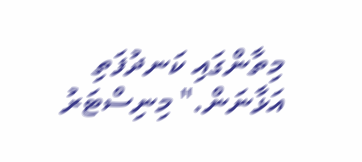މިތާންގައި ކަނދުފަތި އަޅާނަން." މިނިސްޓަރު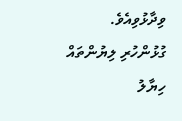ވިދާޅުވިއެވެ.
ގުޅުންހުރި ލިޔުންތައް
ހިޔާލު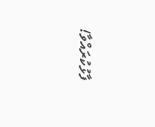ފާޅުކުރައްވާ!